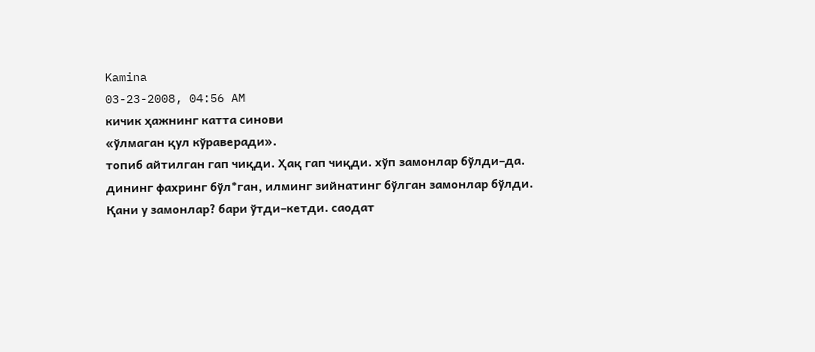Kamina
03-23-2008, 04:56 AM
кичик ҳажнинг катта синови
«ўлмаган қул кўраверади».
топиб айтилган гап чиқди. Ҳақ гап чиқди. хўп замонлар бўлди–да.
дининг фахринг бўл*ган, илминг зийнатинг бўлган замонлар бўлди.
Қани у замонлар? бари ўтди–кетди. саодат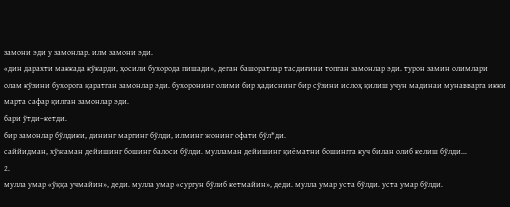замони эди у замонлар. илм замони эди.
«дин дарахти маккада кўкарди, ҳосили бухорода пишади», деган башоратлар тасдиғини топган замонлар эди. турон замин олимлари олам кўзини бухорога қаратган замонлар эди. бухоронинг олими бир ҳадиснинг бир сўзини ислоҳ қилиш учун мадинаи мунавварга икки марта сафар қилган замонлар эди.
бари ўтди–кетди.
бир замонлар бўлдики, дининг маргинг бўлди, илминг жонинг офати бўл*ди.
саййидман, хўжаман дейишинг бошинг балоси бўлди. мулламан дейишинг қиёматни бошингга куч билан олиб келиш бўлди...
2.
мулла умар «ўққа учмайин», деди. мулла умар «сургун бўлиб кетмайин», деди. мулла умар уста бўлди. уста умар бўлди.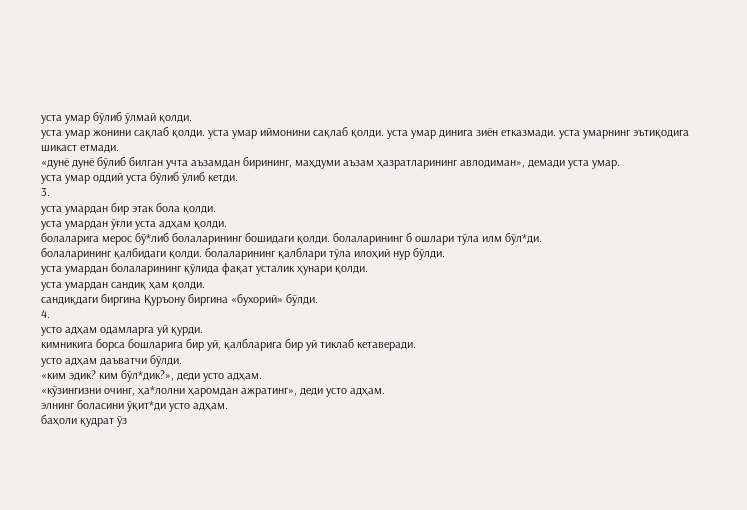уста умар бўлиб ўлмай қолди.
уста умар жонини сақлаб қолди. уста умар иймонини сақлаб қолди. уста умар динига зиён етказмади. уста умарнинг эътиқодига шикаст етмади.
«дунё дунё бўлиб билган учта аъзамдан бирининг, маҳдуми аъзам ҳазратларининг авлодиман», демади уста умар.
уста умар оддий уста бўлиб ўлиб кетди.
3.
уста умардан бир этак бола қолди.
уста умардан ўғли уста адҳам қолди.
болаларига мерос бў*либ болаларининг бошидаги қолди. болаларининг б ошлари тўла илм бўл*ди.
болаларининг қалбидаги қолди. болаларининг қалблари тўла илоҳий нур бўлди.
уста умардан болаларининг қўлида фақат усталик ҳунари қолди.
уста умардан сандиқ ҳам қолди.
сандиқдаги биргина Қуръону биргина «бухорий» бўлди.
4.
усто адҳам одамларга уй қурди.
кимникига борса бошларига бир уй, қалбларига бир уй тиклаб кетаверади.
усто адҳам даъватчи бўлди.
«ким эдик? ким бўл*дик?», деди усто адҳам.
«кўзингизни очинг, ҳа*лолни ҳаромдан ажратинг», деди усто адҳам.
элнинг боласини ўқит*ди усто адҳам.
баҳоли қудрат ўз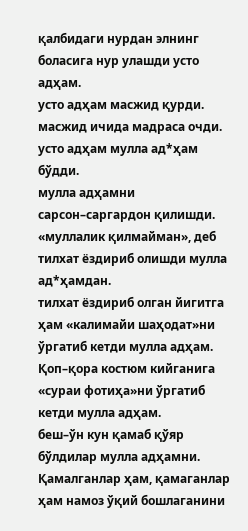қалбидаги нурдан элнинг боласига нур улашди усто адҳам.
усто адҳам масжид қурди.
масжид ичида мадраса очди.
усто адҳам мулла ад*ҳам бўдди.
мулла адҳамни сарсон–саргардон қилишди.
«муллалик қилмайман», деб тилхат ёздириб олишди мулла ад*ҳамдан.
тилхат ёздириб олган йигитга ҳам «калимайи шаҳодат»ни ўргатиб кетди мулла адҳам. Қоп–қора костюм кийганига «сураи фотиҳа»ни ўргатиб кетди мулла адҳам.
беш–ўн кун қамаб қўяр бўлдилар мулла адҳамни.
Қамалганлар ҳам, қамаганлар ҳам намоз ўқий бошлаганини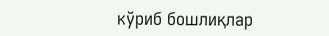кўриб бошлиқлар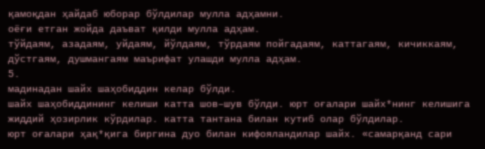қамоқдан ҳайдаб юборар бўлдилар мулла адҳамни.
оёғи етган жойда даъват қилди мулла адҳам.
тўйдаям, азадаям, уйдаям, йўлдаям, тўрдаям пойгадаям, каттагаям, кичиккаям, дўстгаям, душмангаям маърифат улашди мулла адҳам.
5.
мадинадан шайх шаҳобиддин келар бўлди.
шайх шаҳобиддининг келиши катта шов–шув бўлди. юрт оғалари шайх*нинг келишига жиддий ҳозирлик кўрдилар. катта тантана билан кутиб олар бўлдилар.
юрт оғалари ҳақ*қига биргина дуо билан кифояландилар шайх. «самарқанд сари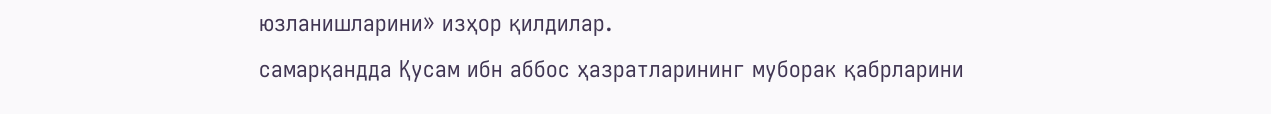юзланишларини» изҳор қилдилар.
самарқандда Қусам ибн аббос ҳазратларининг муборак қабрларини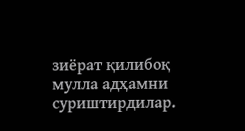зиёрат қилибоқ мулла адҳамни суриштирдилар.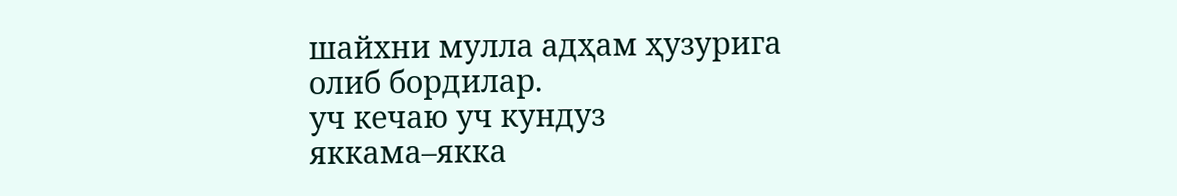шайхни мулла адҳам ҳузурига олиб бордилар.
уч кечаю уч кундуз яккама–якка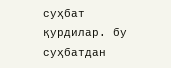суҳбат қурдилар. бу суҳбатдан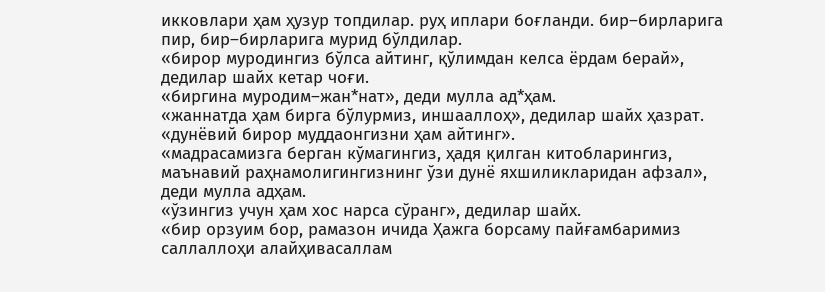икковлари ҳам ҳузур топдилар. руҳ иплари боғланди. бир–бирларига пир, бир–бирларига мурид бўлдилар.
«бирор муродингиз бўлса айтинг, қўлимдан келса ёрдам берай», дедилар шайх кетар чоғи.
«биргина муродим–жан*нат», деди мулла ад*ҳам.
«жаннатда ҳам бирга бўлурмиз, иншааллоҳ», дедилар шайх ҳазрат.
«дунёвий бирор муддаонгизни ҳам айтинг».
«мадрасамизга берган кўмагингиз, ҳадя қилган китобларингиз, маънавий раҳнамолигингизнинг ўзи дунё яхшиликларидан афзал», деди мулла адҳам.
«ўзингиз учун ҳам хос нарса сўранг», дедилар шайх.
«бир орзуим бор, рамазон ичида Ҳажга борсаму пайғамбаримиз саллаллоҳи алайҳивасаллам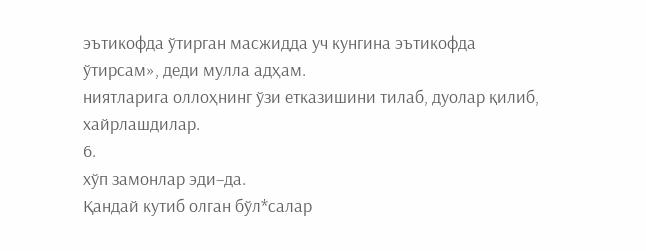эътикофда ўтирган масжидда уч кунгина эътикофда ўтирсам», деди мулла адҳам.
ниятларига оллоҳнинг ўзи етказишини тилаб, дуолар қилиб, хайрлашдилар.
6.
хўп замонлар эди–да.
Қандай кутиб олган бўл*салар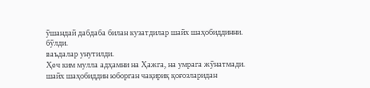ўшандай дабдаба билан кузатдилар шайх шаҳобиддинни.
бўлди.
ваъдалар унутилди.
Ҳеч ким мулла адҳамни на Ҳажга, на умрага жўнатмади.
шайх шаҳобиддин юборган чақириқ қоғозларидан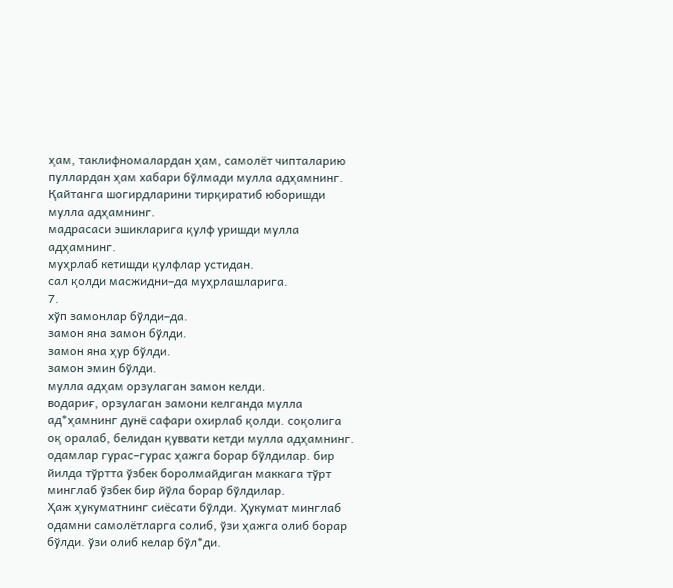ҳам, таклифномалардан ҳам, самолёт чипталарию пуллардан ҳам хабари бўлмади мулла адҳамнинг.
Қайтанга шогирдларини тирқиратиб юборишди мулла адҳамнинг.
мадрасаси эшикларига қулф уришди мулла адҳамнинг.
муҳрлаб кетишди қулфлар устидан.
сал қолди масжидни–да муҳрлашларига.
7.
хўп замонлар бўлди–да.
замон яна замон бўлди.
замон яна ҳур бўлди.
замон эмин бўлди.
мулла адҳам орзулаган замон келди.
водариғ, орзулаган замони келганда мулла ад*ҳамнинг дунё сафари охирлаб қолди. соқолига оқ оралаб, белидан қуввати кетди мулла адҳамнинг.
одамлар гурас–гурас ҳажга борар бўлдилар. бир йилда тўртта ўзбек боролмайдиган маккага тўрт минглаб ўзбек бир йўла борар бўлдилар.
Ҳаж ҳукуматнинг сиёсати бўлди. Ҳукумат минглаб одамни самолётларга солиб, ўзи ҳажга олиб борар бўлди. ўзи олиб келар бўл*ди.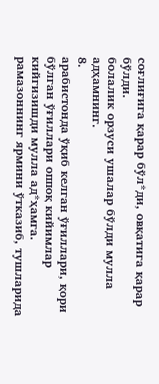соғлиғига қарар бўл*ди, овқатига қарар бўлди.
болалик орзуси ушалар бўлди мулла адҳамнинг.
8.
арабистонда ўқиб келган ўғиллари, қори бўлган ўғиллари оппоқ кийимлар кийгизишди мулла ад*ҳамга.
рамазоннинг ярмини ўтказиб, тушларида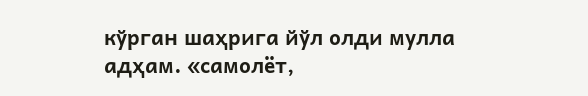кўрган шаҳрига йўл олди мулла адҳам. «самолёт,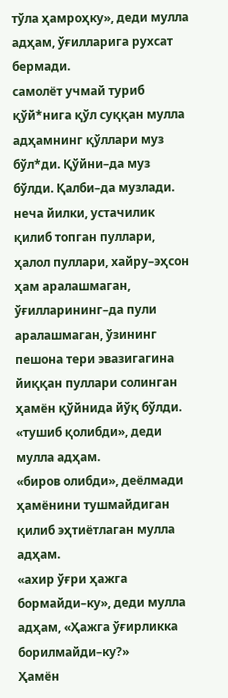тўла ҳамроҳку», деди мулла адҳам, ўғилларига рухсат бермади.
самолёт учмай туриб қўй*нига қўл суққан мулла адҳамнинг қўллари муз бўл*ди. Қўйни–да муз бўлди. Қалби–да музлади.
неча йилки, устачилик қилиб топган пуллари, ҳалол пуллари, хайру–эҳсон ҳам аралашмаган, ўғилларининг–да пули аралашмаган, ўзининг пешона тери эвазигагина йиққан пуллари солинган ҳамён қўйнида йўқ бўлди.
«тушиб қолибди», деди мулла адҳам.
«биров олибди», деёлмади ҳамёнини тушмайдиган қилиб эҳтиётлаган мулла адҳам.
«ахир ўғри ҳажга бормайди–ку», деди мулла адҳам, «Ҳажга ўғирликка борилмайди–ку?»
Ҳамён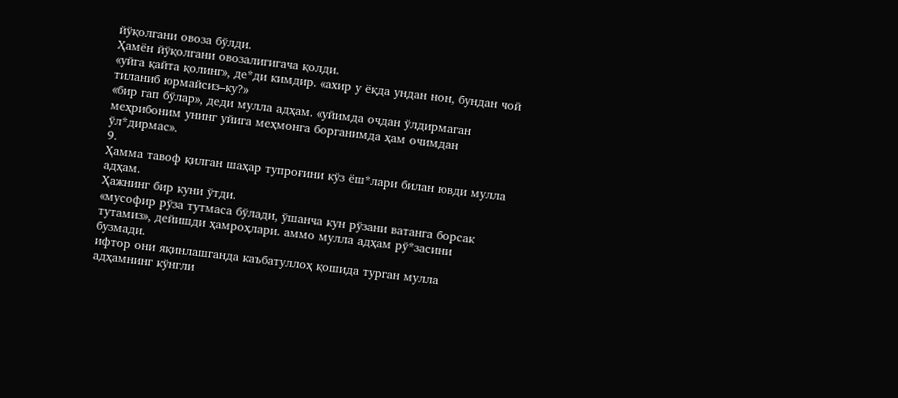йўқолгани овоза бўлди.
Ҳамён йўқолгани овозалигигача қолди.
«уйга қайта қолинг», де*ди кимдир. «ахир у ёқда ундан нон, бундан чой тиланиб юрмайсиз–ку?»
«бир гап бўлар», деди мулла адҳам. «уйимда очдан ўлдирмаган меҳрибоним унинг уйига меҳмонга борганимда ҳам очимдан ўл*дирмас».
9.
Ҳамма тавоф қилган шаҳар тупроғини кўз ёш*лари билан ювди мулла адҳам.
Ҳажнинг бир куни ўтди.
«мусофир рўза тутмаса бўлади, ўшанча кун рўзани ватанга борсак тутамиз», дейишди ҳамроҳлари. аммо мулла адҳам рў*засини бузмади.
ифтор они яқинлашганда каъбатуллоҳ қошида турган мулла адҳамнинг кўнгли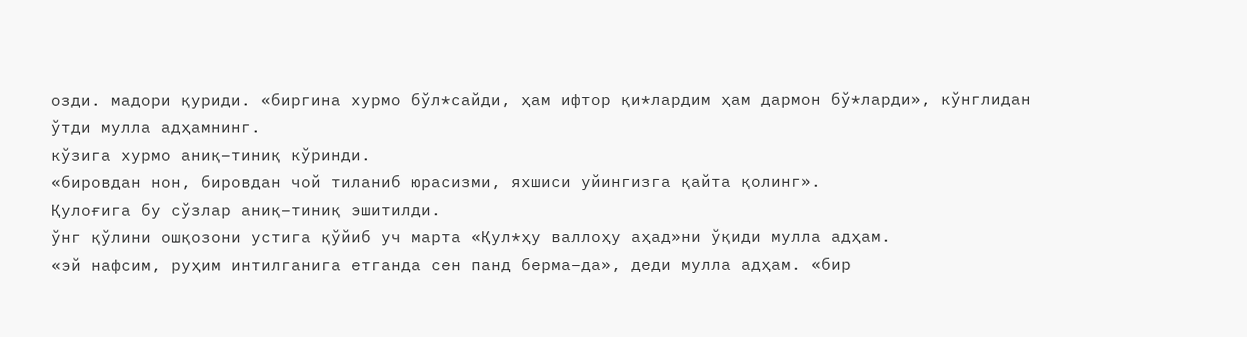озди. мадори қуриди. «биргина хурмо бўл*сайди, ҳам ифтор қи*лардим ҳам дармон бў*ларди», кўнглидан ўтди мулла адҳамнинг.
кўзига хурмо аниқ–тиниқ кўринди.
«бировдан нон, бировдан чой тиланиб юрасизми, яхшиси уйингизга қайта қолинг».
Қулоғига бу сўзлар аниқ–тиниқ эшитилди.
ўнг қўлини ошқозони устига қўйиб уч марта «Қул*ҳу валлоҳу аҳад»ни ўқиди мулла адҳам.
«эй нафсим, руҳим интилганига етганда сен панд берма–да», деди мулла адҳам. «бир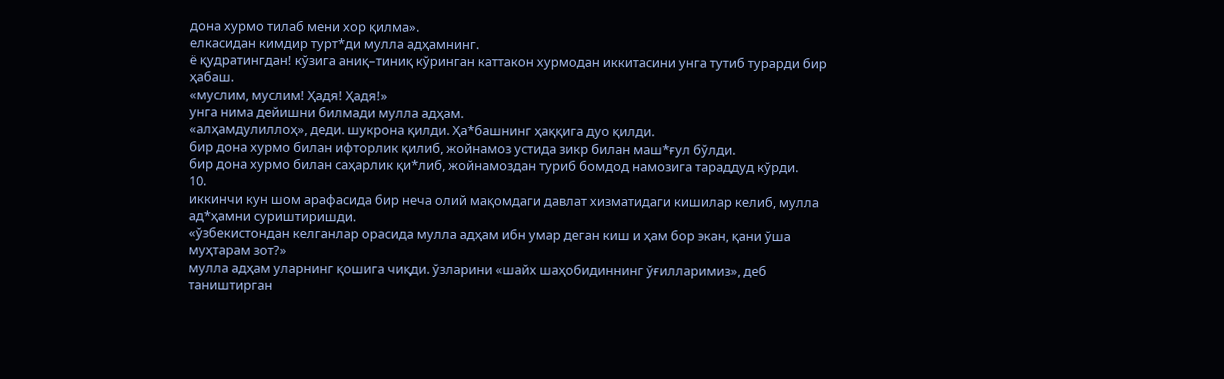дона хурмо тилаб мени хор қилма».
елкасидан кимдир турт*ди мулла адҳамнинг.
ё қудратингдан! кўзига аниқ–тиниқ кўринган каттакон хурмодан иккитасини унга тутиб турарди бир ҳабаш.
«муслим, муслим! Ҳадя! Ҳадя!»
унга нима дейишни билмади мулла адҳам.
«алҳамдулиллоҳ», деди. шукрона қилди. Ҳа*башнинг ҳаққига дуо қилди.
бир дона хурмо билан ифторлик қилиб, жойнамоз устида зикр билан маш*ғул бўлди.
бир дона хурмо билан саҳарлик қи*либ, жойнамоздан туриб бомдод намозига тараддуд кўрди.
10.
иккинчи кун шом арафасида бир неча олий мақомдаги давлат хизматидаги кишилар келиб, мулла ад*ҳамни суриштиришди.
«ўзбекистондан келганлар орасида мулла адҳам ибн умар деган киш и ҳам бор экан, қани ўша муҳтарам зот?»
мулла адҳам уларнинг қошига чиқди. ўзларини «шайх шаҳобидиннинг ўғилларимиз», деб таништирган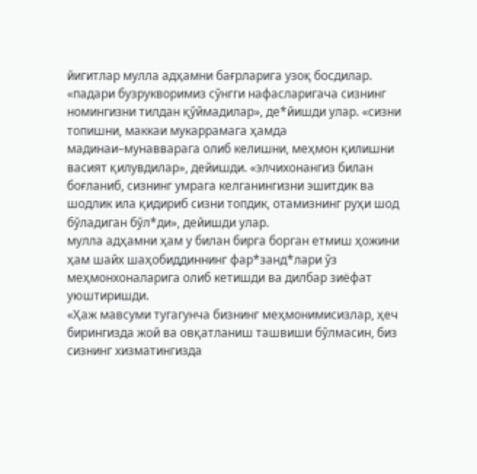йигитлар мулла адҳамни бағрларига узоқ босдилар.
«падари бузрукворимиз сўнгги нафасларигача сизнинг номингизни тилдан қўймадилар», де*йишди улар. «сизни топишни, маккаи мукаррамага ҳамда мадинаи–мунавварага олиб келишни, меҳмон қилишни васият қилувдилар», дейишди. «элчихонангиз билан боғланиб, сизнинг умрага келганингизни эшитдик ва шодлик ила қидириб сизни топдик, отамизнинг руҳи шод бўладиган бўл*ди», дейишди улар.
мулла адҳамни ҳам у билан бирга борган етмиш ҳожини ҳам шайх шаҳобиддиннинг фар*занд*лари ўз меҳмонхоналарига олиб кетишди ва дилбар зиёфат уюштиришди.
«Ҳаж мавсуми тугагунча бизнинг меҳмонимисизлар, ҳеч бирингизда жой ва овқатланиш ташвиши бўлмасин, биз сизнинг хизматингизда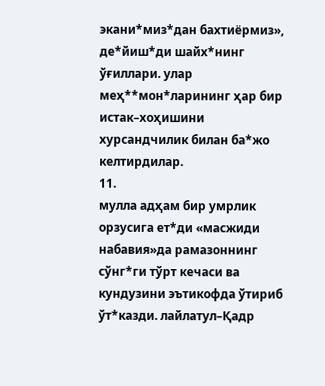экани*миз*дан бахтиёрмиз», де*йиш*ди шайх*нинг ўғиллари. улар меҳ**мон*ларининг ҳар бир истак–хоҳишини хурсандчилик билан ба*жо келтирдилар.
11.
мулла адҳам бир умрлик орзусига ет*ди «масжиди набавия»да рамазоннинг сўнг*ги тўрт кечаси ва кундузини эътикофда ўтириб ўт*казди. лайлатул–Қадр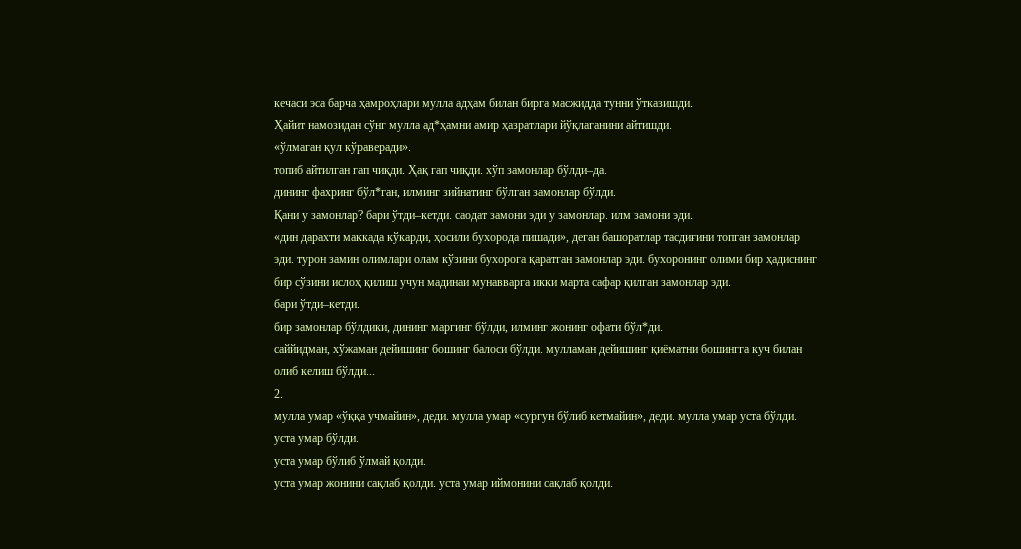кечаси эса барча ҳамроҳлари мулла адҳам билан бирга масжидда тунни ўтказишди.
Ҳайит намозидан сўнг мулла ад*ҳамни амир ҳазратлари йўқлаганини айтишди.
«ўлмаган қул кўраверади».
топиб айтилган гап чиқди. Ҳақ гап чиқди. хўп замонлар бўлди–да.
дининг фахринг бўл*ган, илминг зийнатинг бўлган замонлар бўлди.
Қани у замонлар? бари ўтди–кетди. саодат замони эди у замонлар. илм замони эди.
«дин дарахти маккада кўкарди, ҳосили бухорода пишади», деган башоратлар тасдиғини топган замонлар эди. турон замин олимлари олам кўзини бухорога қаратган замонлар эди. бухоронинг олими бир ҳадиснинг бир сўзини ислоҳ қилиш учун мадинаи мунавварга икки марта сафар қилган замонлар эди.
бари ўтди–кетди.
бир замонлар бўлдики, дининг маргинг бўлди, илминг жонинг офати бўл*ди.
саййидман, хўжаман дейишинг бошинг балоси бўлди. мулламан дейишинг қиёматни бошингга куч билан олиб келиш бўлди...
2.
мулла умар «ўққа учмайин», деди. мулла умар «сургун бўлиб кетмайин», деди. мулла умар уста бўлди. уста умар бўлди.
уста умар бўлиб ўлмай қолди.
уста умар жонини сақлаб қолди. уста умар иймонини сақлаб қолди.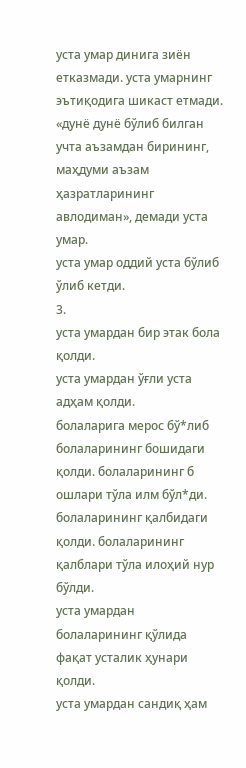уста умар динига зиён етказмади. уста умарнинг эътиқодига шикаст етмади.
«дунё дунё бўлиб билган учта аъзамдан бирининг, маҳдуми аъзам ҳазратларининг авлодиман», демади уста умар.
уста умар оддий уста бўлиб ўлиб кетди.
3.
уста умардан бир этак бола қолди.
уста умардан ўғли уста адҳам қолди.
болаларига мерос бў*либ болаларининг бошидаги қолди. болаларининг б ошлари тўла илм бўл*ди.
болаларининг қалбидаги қолди. болаларининг қалблари тўла илоҳий нур бўлди.
уста умардан болаларининг қўлида фақат усталик ҳунари қолди.
уста умардан сандиқ ҳам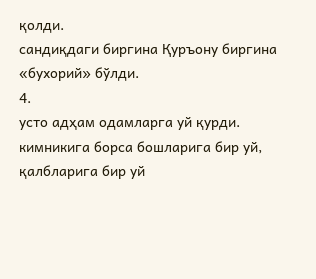қолди.
сандиқдаги биргина Қуръону биргина «бухорий» бўлди.
4.
усто адҳам одамларга уй қурди.
кимникига борса бошларига бир уй, қалбларига бир уй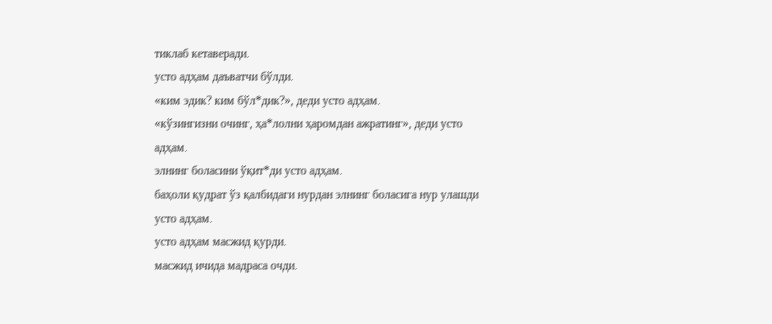тиклаб кетаверади.
усто адҳам даъватчи бўлди.
«ким эдик? ким бўл*дик?», деди усто адҳам.
«кўзингизни очинг, ҳа*лолни ҳаромдан ажратинг», деди усто адҳам.
элнинг боласини ўқит*ди усто адҳам.
баҳоли қудрат ўз қалбидаги нурдан элнинг боласига нур улашди усто адҳам.
усто адҳам масжид қурди.
масжид ичида мадраса очди.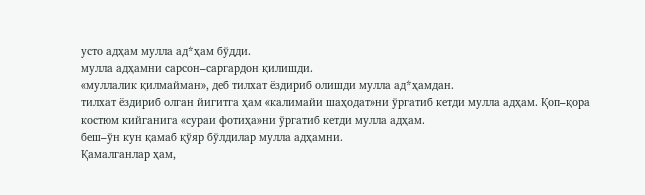усто адҳам мулла ад*ҳам бўдди.
мулла адҳамни сарсон–саргардон қилишди.
«муллалик қилмайман», деб тилхат ёздириб олишди мулла ад*ҳамдан.
тилхат ёздириб олган йигитга ҳам «калимайи шаҳодат»ни ўргатиб кетди мулла адҳам. Қоп–қора костюм кийганига «сураи фотиҳа»ни ўргатиб кетди мулла адҳам.
беш–ўн кун қамаб қўяр бўлдилар мулла адҳамни.
Қамалганлар ҳам,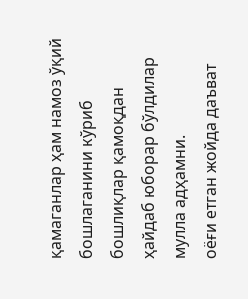қамаганлар ҳам намоз ўқий бошлаганини кўриб бошлиқлар қамоқдан ҳайдаб юборар бўлдилар мулла адҳамни.
оёғи етган жойда даъват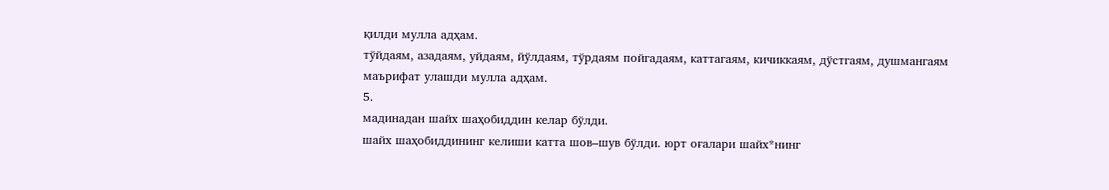қилди мулла адҳам.
тўйдаям, азадаям, уйдаям, йўлдаям, тўрдаям пойгадаям, каттагаям, кичиккаям, дўстгаям, душмангаям маърифат улашди мулла адҳам.
5.
мадинадан шайх шаҳобиддин келар бўлди.
шайх шаҳобиддининг келиши катта шов–шув бўлди. юрт оғалари шайх*нинг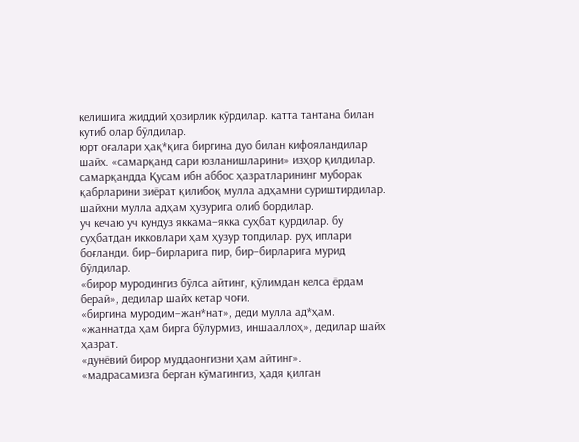келишига жиддий ҳозирлик кўрдилар. катта тантана билан кутиб олар бўлдилар.
юрт оғалари ҳақ*қига биргина дуо билан кифояландилар шайх. «самарқанд сари юзланишларини» изҳор қилдилар.
самарқандда Қусам ибн аббос ҳазратларининг муборак қабрларини зиёрат қилибоқ мулла адҳамни суриштирдилар.
шайхни мулла адҳам ҳузурига олиб бордилар.
уч кечаю уч кундуз яккама–якка суҳбат қурдилар. бу суҳбатдан икковлари ҳам ҳузур топдилар. руҳ иплари боғланди. бир–бирларига пир, бир–бирларига мурид бўлдилар.
«бирор муродингиз бўлса айтинг, қўлимдан келса ёрдам берай», дедилар шайх кетар чоғи.
«биргина муродим–жан*нат», деди мулла ад*ҳам.
«жаннатда ҳам бирга бўлурмиз, иншааллоҳ», дедилар шайх ҳазрат.
«дунёвий бирор муддаонгизни ҳам айтинг».
«мадрасамизга берган кўмагингиз, ҳадя қилган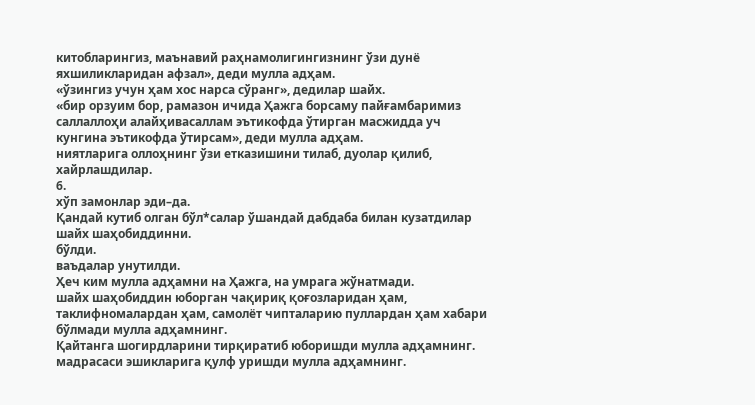китобларингиз, маънавий раҳнамолигингизнинг ўзи дунё яхшиликларидан афзал», деди мулла адҳам.
«ўзингиз учун ҳам хос нарса сўранг», дедилар шайх.
«бир орзуим бор, рамазон ичида Ҳажга борсаму пайғамбаримиз саллаллоҳи алайҳивасаллам эътикофда ўтирган масжидда уч кунгина эътикофда ўтирсам», деди мулла адҳам.
ниятларига оллоҳнинг ўзи етказишини тилаб, дуолар қилиб, хайрлашдилар.
6.
хўп замонлар эди–да.
Қандай кутиб олган бўл*салар ўшандай дабдаба билан кузатдилар шайх шаҳобиддинни.
бўлди.
ваъдалар унутилди.
Ҳеч ким мулла адҳамни на Ҳажга, на умрага жўнатмади.
шайх шаҳобиддин юборган чақириқ қоғозларидан ҳам, таклифномалардан ҳам, самолёт чипталарию пуллардан ҳам хабари бўлмади мулла адҳамнинг.
Қайтанга шогирдларини тирқиратиб юборишди мулла адҳамнинг.
мадрасаси эшикларига қулф уришди мулла адҳамнинг.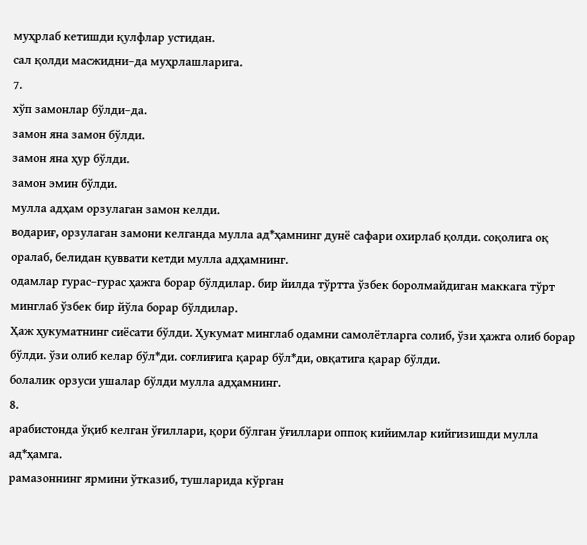муҳрлаб кетишди қулфлар устидан.
сал қолди масжидни–да муҳрлашларига.
7.
хўп замонлар бўлди–да.
замон яна замон бўлди.
замон яна ҳур бўлди.
замон эмин бўлди.
мулла адҳам орзулаган замон келди.
водариғ, орзулаган замони келганда мулла ад*ҳамнинг дунё сафари охирлаб қолди. соқолига оқ оралаб, белидан қуввати кетди мулла адҳамнинг.
одамлар гурас–гурас ҳажга борар бўлдилар. бир йилда тўртта ўзбек боролмайдиган маккага тўрт минглаб ўзбек бир йўла борар бўлдилар.
Ҳаж ҳукуматнинг сиёсати бўлди. Ҳукумат минглаб одамни самолётларга солиб, ўзи ҳажга олиб борар бўлди. ўзи олиб келар бўл*ди. соғлиғига қарар бўл*ди, овқатига қарар бўлди.
болалик орзуси ушалар бўлди мулла адҳамнинг.
8.
арабистонда ўқиб келган ўғиллари, қори бўлган ўғиллари оппоқ кийимлар кийгизишди мулла ад*ҳамга.
рамазоннинг ярмини ўтказиб, тушларида кўрган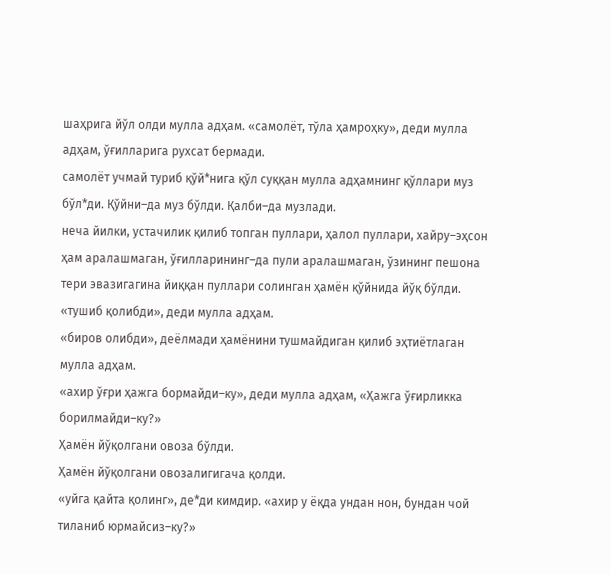шаҳрига йўл олди мулла адҳам. «самолёт, тўла ҳамроҳку», деди мулла адҳам, ўғилларига рухсат бермади.
самолёт учмай туриб қўй*нига қўл суққан мулла адҳамнинг қўллари муз бўл*ди. Қўйни–да муз бўлди. Қалби–да музлади.
неча йилки, устачилик қилиб топган пуллари, ҳалол пуллари, хайру–эҳсон ҳам аралашмаган, ўғилларининг–да пули аралашмаган, ўзининг пешона тери эвазигагина йиққан пуллари солинган ҳамён қўйнида йўқ бўлди.
«тушиб қолибди», деди мулла адҳам.
«биров олибди», деёлмади ҳамёнини тушмайдиган қилиб эҳтиётлаган мулла адҳам.
«ахир ўғри ҳажга бормайди–ку», деди мулла адҳам, «Ҳажга ўғирликка борилмайди–ку?»
Ҳамён йўқолгани овоза бўлди.
Ҳамён йўқолгани овозалигигача қолди.
«уйга қайта қолинг», де*ди кимдир. «ахир у ёқда ундан нон, бундан чой тиланиб юрмайсиз–ку?»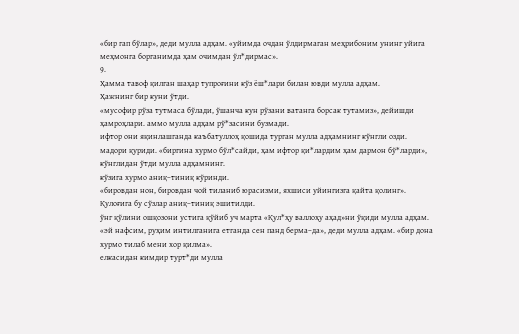«бир гап бўлар», деди мулла адҳам. «уйимда очдан ўлдирмаган меҳрибоним унинг уйига меҳмонга борганимда ҳам очимдан ўл*дирмас».
9.
Ҳамма тавоф қилган шаҳар тупроғини кўз ёш*лари билан ювди мулла адҳам.
Ҳажнинг бир куни ўтди.
«мусофир рўза тутмаса бўлади, ўшанча кун рўзани ватанга борсак тутамиз», дейишди ҳамроҳлари. аммо мулла адҳам рў*засини бузмади.
ифтор они яқинлашганда каъбатуллоҳ қошида турган мулла адҳамнинг кўнгли озди. мадори қуриди. «биргина хурмо бўл*сайди, ҳам ифтор қи*лардим ҳам дармон бў*ларди», кўнглидан ўтди мулла адҳамнинг.
кўзига хурмо аниқ–тиниқ кўринди.
«бировдан нон, бировдан чой тиланиб юрасизми, яхшиси уйингизга қайта қолинг».
Қулоғига бу сўзлар аниқ–тиниқ эшитилди.
ўнг қўлини ошқозони устига қўйиб уч марта «Қул*ҳу валлоҳу аҳад»ни ўқиди мулла адҳам.
«эй нафсим, руҳим интилганига етганда сен панд берма–да», деди мулла адҳам. «бир дона хурмо тилаб мени хор қилма».
елкасидан кимдир турт*ди мулла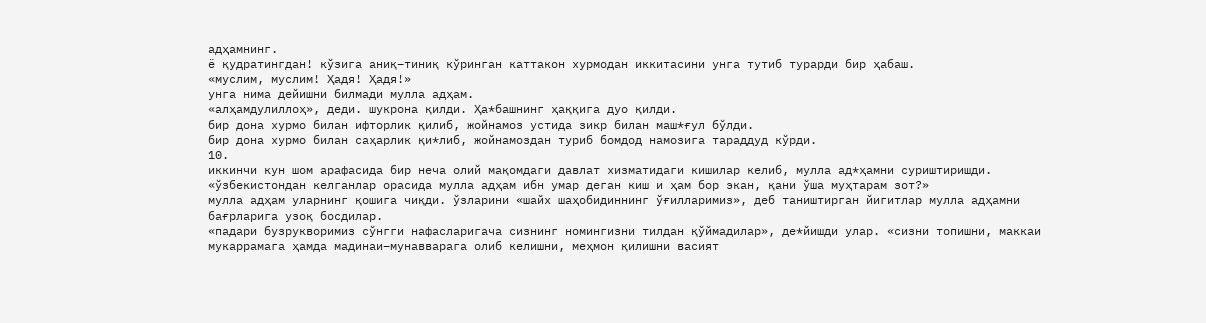адҳамнинг.
ё қудратингдан! кўзига аниқ–тиниқ кўринган каттакон хурмодан иккитасини унга тутиб турарди бир ҳабаш.
«муслим, муслим! Ҳадя! Ҳадя!»
унга нима дейишни билмади мулла адҳам.
«алҳамдулиллоҳ», деди. шукрона қилди. Ҳа*башнинг ҳаққига дуо қилди.
бир дона хурмо билан ифторлик қилиб, жойнамоз устида зикр билан маш*ғул бўлди.
бир дона хурмо билан саҳарлик қи*либ, жойнамоздан туриб бомдод намозига тараддуд кўрди.
10.
иккинчи кун шом арафасида бир неча олий мақомдаги давлат хизматидаги кишилар келиб, мулла ад*ҳамни суриштиришди.
«ўзбекистондан келганлар орасида мулла адҳам ибн умар деган киш и ҳам бор экан, қани ўша муҳтарам зот?»
мулла адҳам уларнинг қошига чиқди. ўзларини «шайх шаҳобидиннинг ўғилларимиз», деб таништирган йигитлар мулла адҳамни бағрларига узоқ босдилар.
«падари бузрукворимиз сўнгги нафасларигача сизнинг номингизни тилдан қўймадилар», де*йишди улар. «сизни топишни, маккаи мукаррамага ҳамда мадинаи–мунавварага олиб келишни, меҳмон қилишни васият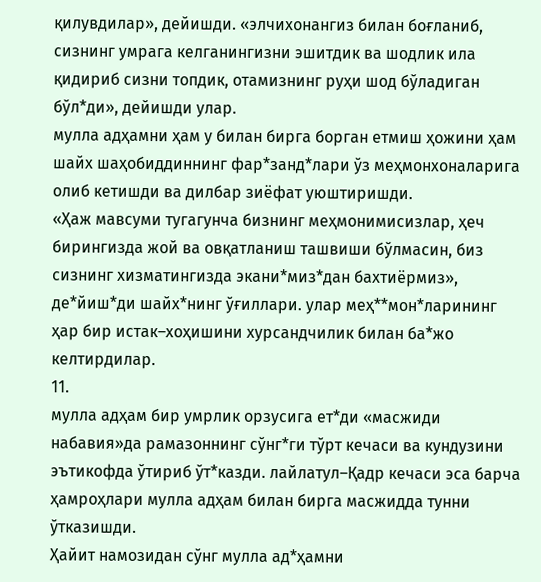қилувдилар», дейишди. «элчихонангиз билан боғланиб, сизнинг умрага келганингизни эшитдик ва шодлик ила қидириб сизни топдик, отамизнинг руҳи шод бўладиган бўл*ди», дейишди улар.
мулла адҳамни ҳам у билан бирга борган етмиш ҳожини ҳам шайх шаҳобиддиннинг фар*занд*лари ўз меҳмонхоналарига олиб кетишди ва дилбар зиёфат уюштиришди.
«Ҳаж мавсуми тугагунча бизнинг меҳмонимисизлар, ҳеч бирингизда жой ва овқатланиш ташвиши бўлмасин, биз сизнинг хизматингизда экани*миз*дан бахтиёрмиз», де*йиш*ди шайх*нинг ўғиллари. улар меҳ**мон*ларининг ҳар бир истак–хоҳишини хурсандчилик билан ба*жо келтирдилар.
11.
мулла адҳам бир умрлик орзусига ет*ди «масжиди набавия»да рамазоннинг сўнг*ги тўрт кечаси ва кундузини эътикофда ўтириб ўт*казди. лайлатул–Қадр кечаси эса барча ҳамроҳлари мулла адҳам билан бирга масжидда тунни ўтказишди.
Ҳайит намозидан сўнг мулла ад*ҳамни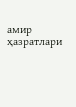амир ҳазратлари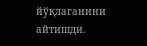йўқлаганини айтишди.